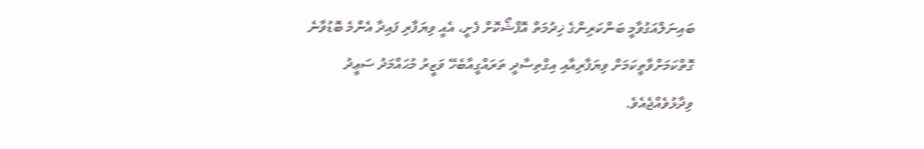ބައިނަލްއަގުވާމީ ބަންކަރިންގެ ޚިދުމަތް އޮފްޝޯކޮށް ފެށީ، އެއީ ވިޔަފާރި ފައިދާ އެންމެ ބޮޑުވާނެ ގޮތްކަމަށްވާތީކަމަށް ވިޔަފާރިއާއި އިގްތިސާދީ ތަރައްގީއާބެހޭ ވަޒީރު މުޙައްމަދު ސަޢީދު ވިދާޅުވެއްޖެއެވެ.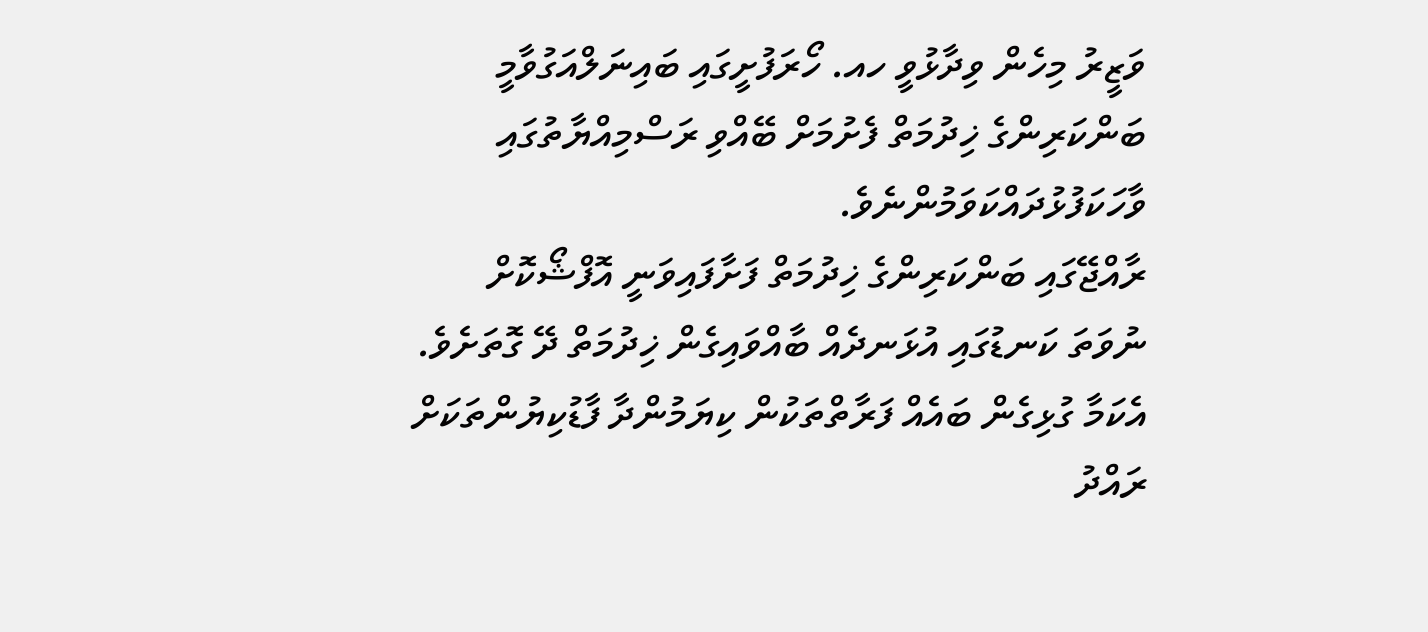ވަޒީރު މިހެން ވިދާޅުވީ ހއ. ހޯރަފުށީގައި ބައިނަލްއަގުވާމީ ބަންކަރިންގެ ޚިދުމަތް ފެށުމަށް ބޭއްވި ރަސްމިއްޔާތުގައި ވާހަކަފުޅުދައްކަވަމުންނެވެ.
ރާއްޖޭގައި ބަންކަރިންގެ ޚިދުމަތް ފަށާފައިވަނީ އޮފްޝޯކޮށް ނުވަތަ ކަނޑުގައި އުޅަނދެއް ބާއްވައިގެން ޚިދުމަތް ދޭ ގޮތަށެވެ. އެކަމާ ގުޅިގެން ބައެއް ފަރާތްތަކުން ކިޔަމުންދާ ފާޑުކިޔުންތަކަށް ރައްދު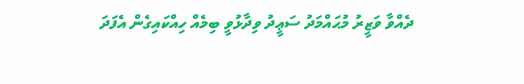ދެއްވާ ވަޒީރު މުޙައްމަދު ސަޢީދު ވިދާޅުވީ ބިމެއް ހިއްކައިގެން އެފަދަ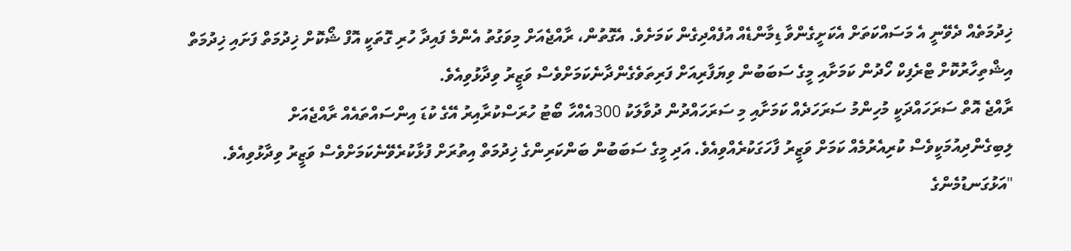ޚިދުމަތެއް ދެވޭނީ އެ މަސައްކަތަށް އެކަށީގެންވާ ޑިމާންޑެއް އުފެއްދިގެން ކަމަށެވެ. އެގޮތުން، ރާއްޖެއަށް މިވަގުތު އެންމެ ފައިދާ ހުރި ގޮތަކީ އޮފް ޝޯކޮށް ޚިދުމަތް ފަށައި ޚިދުމަތް އިޝްތިހާރުކޮށް ޓްރެފިކް ހޯދުން ކަމަށާއި މީގެ ސަބަބުން ވިޔަފާރިއަށް ފަރިތަވެގެންދާނެކަމަށްވެސް ވަޒީރު ވިދާޅުވިއެވެ.
ރާއްޖެ އޮތް ސަރަހައްދަކީ މުހިންމު ސަރަހަދެއް ކަމަށާއި މި ސަރަހައްދުން ދުވާލަކު 300އެއްހާ ބޯޓު ހުރަސްކުރާއިރު އޭގެ ކުޑަ އިންސައްތައެއް ރާއްޖެއަށް ލިބިގެންދިއުމަކީވެސް ކުރިއެރުމެއް ކަމަށް ވަޒީރު ފާހަގަކުރެއްވިއެވެ. އަދި މީގެ ސަބަބުން ބަންކަރިންގެ ޚިދުމަތް އިތުރަށް ފުޅާކުރެވޭނެކަމަށްވެސް ވަޒީރު ވިދާޅުވިއެވެ.
"އަޅުގަނޑުމެންގެ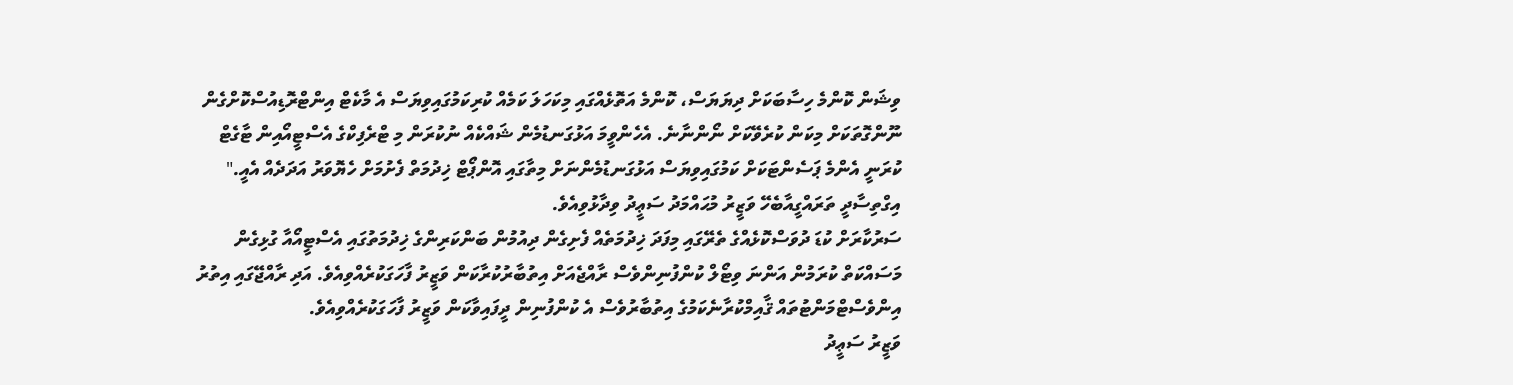ވިޝަން ކޮންމެ ހިސާބަކަށް ދިޔަޔަސް، ކޮންމެ އަތޮޅެއްގައި މިކަހަލަ ކަމެއް ކުރިކަމުގައިވިޔަސް އެ މާކެޓް އިންޓްރޮޑިއުސްކޮށްގެން ނޫންގޮތަކަށް މިކަން ކުރެވޭކަށް ނޯންނާނެ. އެހެންވީމަ އަޅުގަނޑުމެން ޝައްކެއް ނުކުރަން މި ޓްރެފިކްގެ އެސްޓީއޯއިން ޓާގެޓް ކުރަނީ އެންމެ ޕަސެންޓަކަށް ކަމުގައިވިޔަސް އަޅުގަނޑުމެންނަށް މިތާގައި އޮންޕޯޓް ޚިދުމަތް ފެށުމަށް ހެޔޮވަރު އަދަދެއް އެއީ." އިގްތިސާދީ ތަރައްގީއާބެހޭ ވަޒީރު މުޙައްމަދު ސަޢީދު ވިދާޅުވިއެވެ.
ސަރުކާރަށް ކުޑަ ދުވަސްކޮޅެއްގެ ތެރޭގައި މިފަދަ ޚިދުމަތެއް ފެށިގެން ދިއުމުން ބަންކަރިންގެ ޚިދުމަތުގައި އެސްޓީއޯއާ ގުޅިގެން މަސައްކަތް ކުރަމުން އަންނަ ވިޓޯލް ކުންފުނިންވެސް ރާއްޖެއަށް އިތުބާރުކުރާކަން ވަޒީރު ފާހަގަކުރެއްވިއެވެ. އަދި ރާއްޖޭގައި އިތުރު އިންވެސްޓްމަންޓުތައް ޤާއިމްކުރާނެކަމުގެ އިތުބާރުވެސް އެ ކުންފުނިން ދީފައިވާކަން ވަޒީރު ފާހަގަކުރެއްވިއެވެ.
ވަޒީރު ސަޢީދު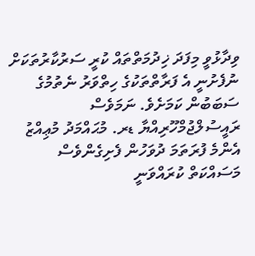ވިދާޅުވީ މިފަދަ ޚިދުމަތްތައް ކުރީ ސަރުކާރުތަކަށް ނުފެށުނީ އެ ފަރާތްތަކުގެ ހިތްވަރު ނެތުމުގެ ސަބަބުން ކަމަށެވެ. ނަމަވެސް ރައީސުލްޖުމްހޫރިއްޔާ ޑރ. މުޙައްމަދު މުޢިއްޒު އެންމެ ފުރަތަމަ ދުވަހުން ފެށިގެންވެސް މަސައްކަތް ކުރައްވަނީ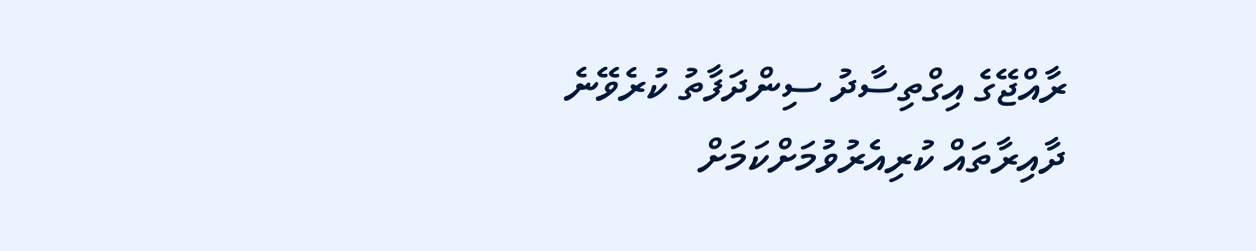ރާއްޖޭގެ އިގްތިސާދު ސިންދަފާތު ކުރެވޭނެ ދާއިރާތައް ކުރިއެރުވުމަށްކަމަށް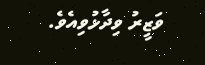ވަޒީރު ވިދާޅުވިއެވެ.